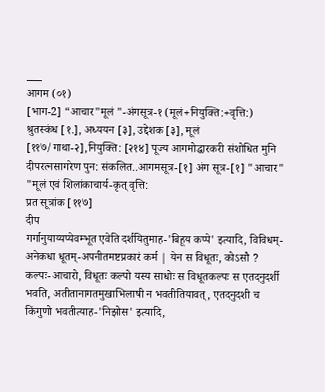___
आगम (०१)
[भाग-2] “आचार"मूलं "-अंगसूत्र-१ (मूलं+नियुक्ति:+वृत्ति:)
श्रुतस्कंध [१.], अध्ययन [३], उद्देशक [३], मूलं [११७/गाथा-२],नियुक्ति: [२१४] पूज्य आगमोद्धारकरी संशोधित मुनि दीपरत्नसागरेण पुन: संकलित..आगमसूत्र-[१] अंग सूत्र-[१] "आचार" "मूलं एवं शिलांकाचार्य-कृत् वृत्ति:
प्रत सूत्रांक [११७]
दीप
गर्गानुयाय्यप्येवम्भूत एवेति दर्शयितुमाह-'बिहूय कप्पे' इत्यादि, विविधम्-अनेकधा धूतम्-अपनीतमष्टप्रकारं कर्म | येन स विधूतः, कोऽसौ ? कल्पः-आचारो, विधूतः कल्पो यस्य साधोः स विधूतकल्पः स एतदनुदर्शी भवति, अतीतानागतमुखाभिलाषी न भवतीतियावत्, एतदनुदशी च किंगुणो भवतीत्याह-'निझोस' इत्यादि,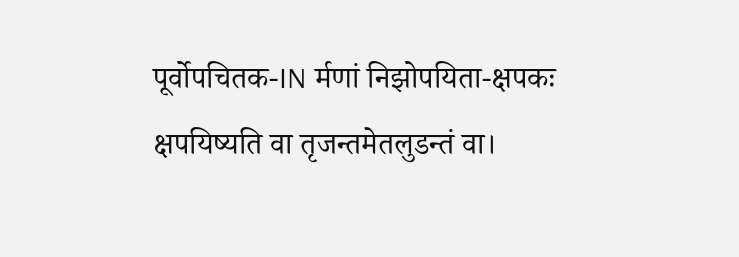पूर्वोपचितक-IN र्मणां निझोपयिता-क्षपकः क्षपयिष्यति वा तृजन्तमेतलुडन्तं वा।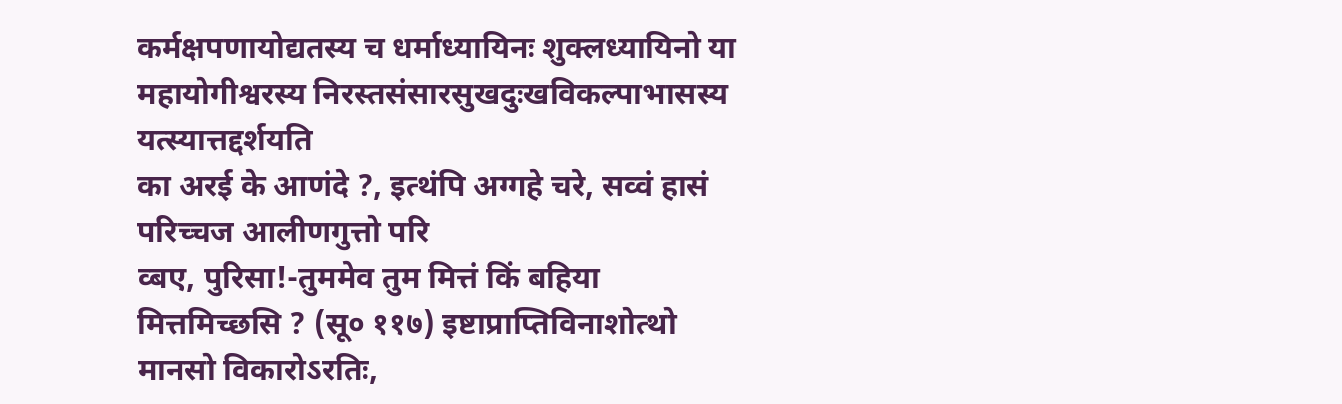कर्मक्षपणायोद्यतस्य च धर्माध्यायिनः शुक्लध्यायिनो या महायोगीश्वरस्य निरस्तसंसारसुखदुःखविकल्पाभासस्य यत्स्यात्तद्दर्शयति
का अरई के आणंदे ?, इत्थंपि अग्गहे चरे, सव्वं हासं परिच्चज आलीणगुत्तो परि
व्बए, पुरिसा!-तुममेव तुम मित्तं किं बहिया मित्तमिच्छसि ? (सू० ११७) इष्टाप्राप्तिविनाशोत्थो मानसो विकारोऽरतिः,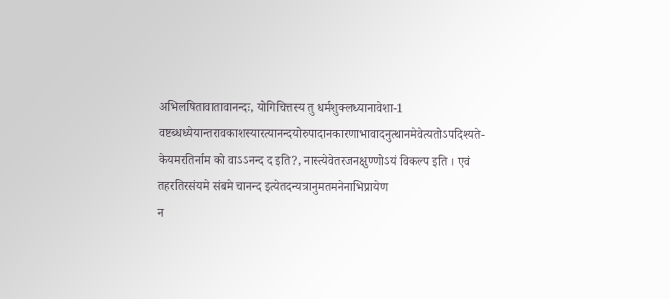अभिलषितावातावानन्दः, योगिचित्तस्य तु धर्मशुक्लध्यानावेशा-1 वष्टब्धध्येयान्तरावकाशस्यारत्यानन्दयोरुपादानकारणाभावादनुत्थानमेवेत्यतोऽपदिश्यते-केयमरतिर्नाम को वाऽऽनन्द द इति?, नास्त्येवेतरजनक्षुण्णोऽयं विकल्प इति । एवं तहरतिरसंयमे संबमे चानन्द इत्येतदन्यत्रानुमतमनेनाभिप्रायेण
न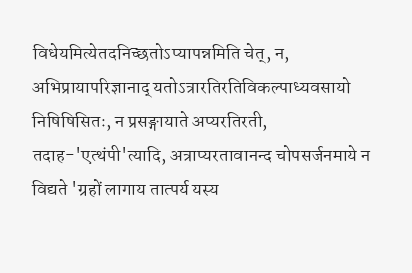विधेयमित्येतदनिच्छतोऽप्यापन्नमिति चेत्, न, अभिप्रायापरिज्ञानाद् यतोऽत्रारतिरतिविकल्पाध्यवसायो निषिषिसितः, न प्रसङ्गायाते अप्यरतिरती, तदाह-'एत्थंपी'त्यादि, अत्राप्यरतावानन्द चोपसर्जनमाये न विद्यते 'ग्रहों लागाय तात्पर्य यस्य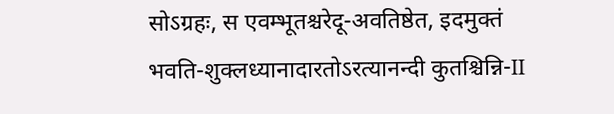सोऽग्रहः, स एवम्भूतश्चरेदू-अवतिष्ठेत, इदमुक्तं भवति-शुक्लध्यानादारतोऽरत्यानन्दी कुतश्चिन्नि-II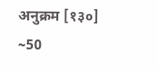अनुक्रम [१३०]
~50